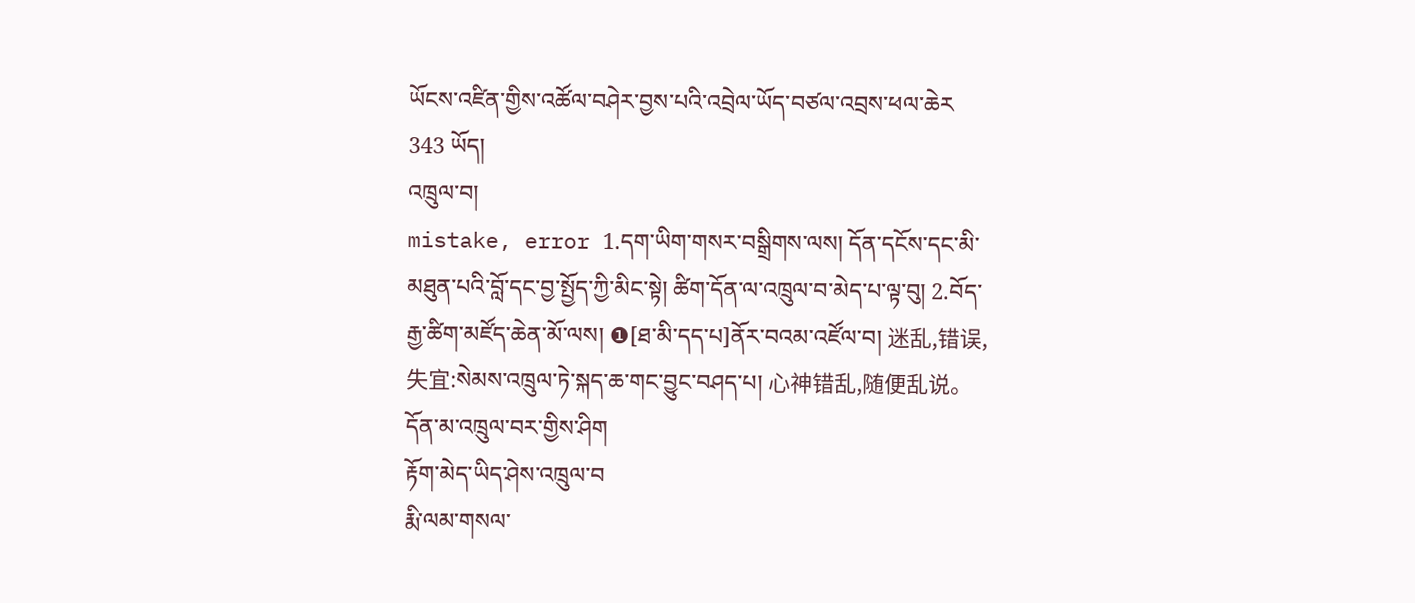ཡོངས་འཛིན་གྱིས་འཚོལ་བཤེར་བྱས་པའི་འབྲེལ་ཡོད་བཙལ་འབྲས་ཕལ་ཆེར 343 ཡོད།
འཁྲུལ་བ།
mistake, error 1.དག་ཡིག་གསར་བསྒྲིགས་ལས། དོན་དངོས་དང་མི་མཐུན་པའི་བློ་དང་བྱ་སྤྱོད་ཀྱི་མིང་སྟེ། ཚིག་དོན་ལ་འཁྲུལ་བ་མེད་པ་ལྟ་བུ། 2.བོད་རྒྱ་ཚིག་མཛོད་ཆེན་མོ་ལས། ❶[ཐ་མི་དད་པ]ནོར་བའམ་འཛོལ་བ། 迷乱,错误,失宜:སེམས་འཁྲུལ་ཏེ་སྐད་ཆ་གང་བྱུང་བཤད་པ། 心神错乱,随便乱说。དོན་མ་འཁྲུལ་བར་གྱིས་ཤིག
རྟོག་མེད་ཡིད་ཤེས་འཁྲུལ་བ
རྨི་ལམ་གསལ་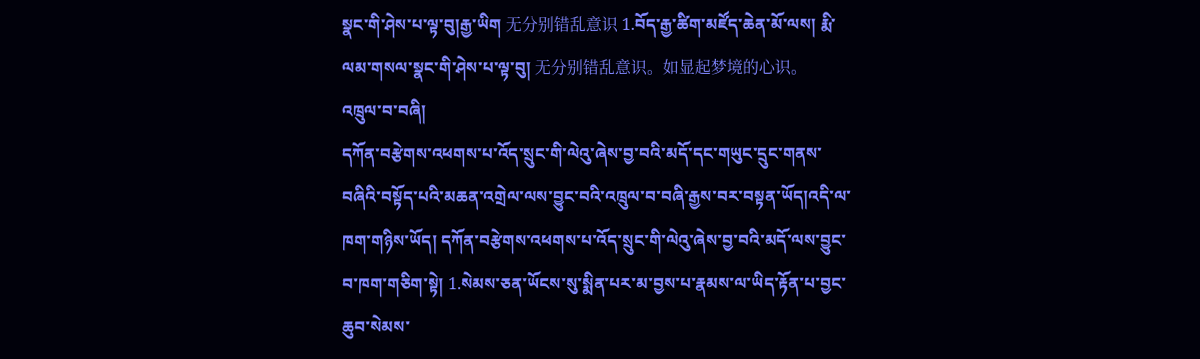སྣང་གི་ཤེས་པ་ལྟ་བུ།རྒྱ་ཡིག 无分别错乱意识 1.བོད་རྒྱ་ཚིག་མཛོད་ཆེན་མོ་ལས། རྨི་ལམ་གསལ་སྣང་གི་ཤེས་པ་ལྟ་བུ། 无分别错乱意识。如显起梦境的心识。
འཁྲུལ་བ་བཞི།
དཀོན་བརྩེགས་འཕགས་པ་འོད་སྲུང་གི་ལེའུ་ཞེས་བྱ་བའི་མདོ་དང་གཡུང་དྲུང་གནས་བཞིའི་བསྟོད་པའི་མཆན་འགྲེལ་ལས་བྱུང་བའི་འཁྲུལ་བ་བཞི་རྒྱས་བར་བསྟན་ཡོད།འདི་ལ་ཁག་གཉིས་ཡོད། དཀོན་བརྩེགས་འཕགས་པ་འོད་སྲུང་གི་ལེའུ་ཞེས་བྱ་བའི་མདོ་ལས་བྱུང་བ་ཁག་གཅིག་སྟེ། 1.སེམས་ཅན་ཡོངས་སུ་སྨིན་པར་མ་བྱས་པ་རྣམས་ལ་ཡིད་རྟོན་པ་བྱང་ཆུབ་སེམས་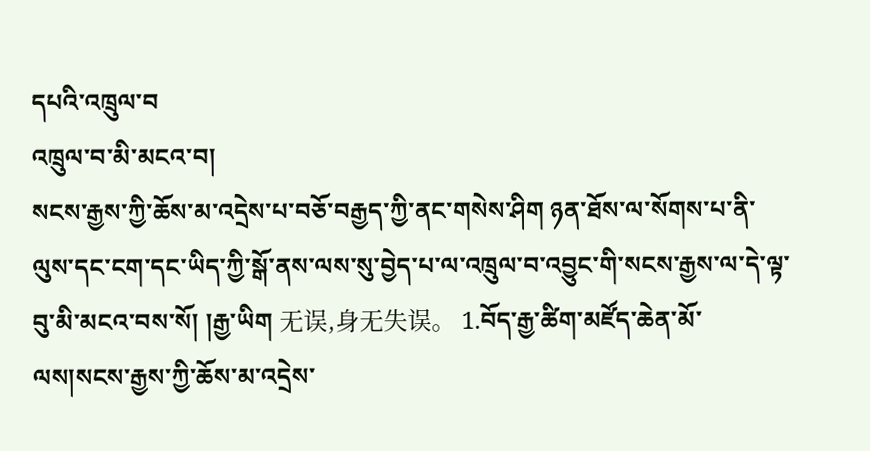དཔའི་འཁྲུལ་བ
འཁྲུལ་བ་མི་མངའ་བ།
སངས་རྒྱས་ཀྱི་ཆོས་མ་འདྲེས་པ་བཅོ་བརྒྱད་ཀྱི་ནང་གསེས་ཤིག ཉན་ཐོས་ལ་སོགས་པ་ནི་ལུས་དང་ངག་དང་ཡིད་ཀྱི་སྒོ་ནས་ལས་སུ་བྱེད་པ་ལ་འཁྲུལ་བ་འབྱུང་གི་སངས་རྒྱས་ལ་དེ་ལྟ་བུ་མི་མངའ་བས་སོ། །རྒྱ་ཡིག 无误,身无失误。 1.བོད་རྒྱ་ཚིག་མཛོད་ཆེན་མོ་ལས།སངས་རྒྱས་ཀྱི་ཆོས་མ་འདྲེས་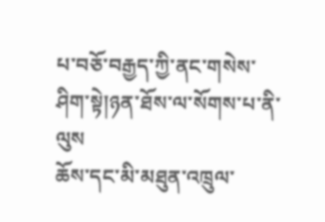པ་བཅོ་བརྒྱད་ཀྱི་ནང་གསེས་ཤིག་སྟེ།ཉན་ཐོས་ལ་སོགས་པ་ནི་ལུས
ཆོས་དང་མི་མཐུན་འཁྲུལ་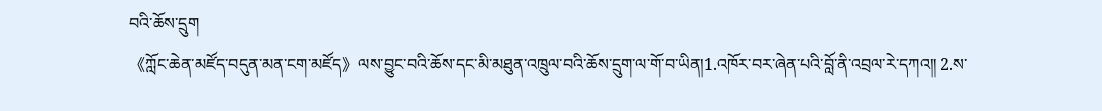བའི་ཆོས་དྲུག
《ཀློང་ཆེན་མཛོད་བདུན་མན་ངག་མཛོད》ལས་བྱུང་བའི་ཆོས་དང་མི་མཐུན་འཁྲུལ་བའི་ཆོས་དྲུག་ལ་གོ་བ་ཡིན།1.འཁོར་བར་ཞེན་པའི་བློ་ནི་འབྲལ་རེ་དཀའ༎ 2.ས་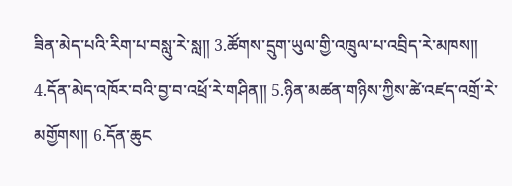ཟིན་མེད་པའི་རིག་པ་བསླུ་རེ་སླ༎ 3.ཚོགས་དྲུག་ཡུལ་གྱི་འཁྲུལ་པ་འབྲིད་རེ་མཁས༎ 4.དོན་མེད་འཁོར་བའི་བྱ་བ་འཕྲོ་རེ་གཤིན༎ 5.ཉིན་མཚན་གཉིས་ཀྱིས་ཚེ་འཛད་འགྲོ་རེ་མགྱོགས༎ 6.དོན་ཆུང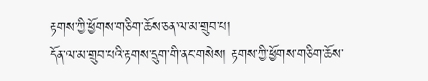རྟགས་ཀྱི་ཕྱོགས་གཅིག་ཆོས་ཅན་ལ་མ་གྲུབ་པ།
དོན་ལ་མ་གྲུབ་པའི་རྟགས་དྲུག་གི་ནང་གསེས། རྟགས་ཀྱི་ཕྱོགས་གཅིག་ཆོས་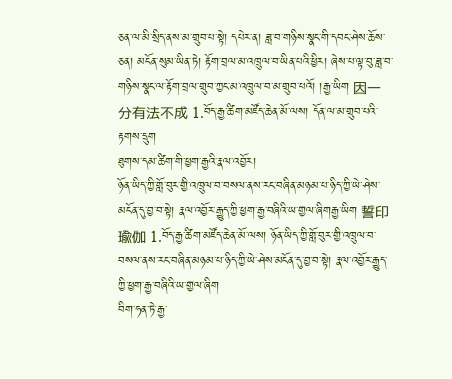ཅན་ལ་མི་སྲིད་ནས་མ་གྲུབ་པ་སྟེ། དཔེར་ན། ཟླ་བ་གཉིས་སྣང་གི་དབང་ཤེས་ཆོས་ཅན། མངོན་སུམ་ཡིན་ཏེ། རྟོག་བྲལ་མ་འཁྲུལ་བ་ཡིན་པའི་ཕྱིར། ཞེས་པ་ལྟ་བུ་ཟླ་བ་གཉིས་སྣང་ལ་རྟོག་བྲལ་གྲུབ་ཀྱང་མ་འཁྲུལ་བ་མ་གྲུབ་པའོ། །རྒྱ་ཡིག 因一分有法不成 1.བོད་རྒྱ་ཚིག་མཛོད་ཆེན་མོ་ལས། དོན་ལ་མ་གྲུབ་པའི་རྟགས་དྲུག
ཐུགས་དམ་ཚིག་གི་ཕྱག་རྒྱའི་རྣལ་འབྱོར།
ཉོན་ཡིད་ཀྱི་གློ་བུར་གྱི་འཁྲུལ་བ་བསལ་ནས་རང་བཞིན་མཉམ་པ་ཉིད་ཀྱི་ཡེ་ཤེས་མངོན་དུ་བྱ་བ་སྟེ། རྣལ་འབྱོར་རྒྱུད་ཀྱི་ཕྱག་རྒྱ་བཞིའི་ཡ་གྱལ་ཞིགརྒྱ་ཡིག 誓印瑜伽 1.བོད་རྒྱ་ཚིག་མཛོད་ཆེན་མོ་ལས། ཉོན་ཡིད་ཀྱི་གློ་བུར་གྱི་འཁྲུལ་བ་བསལ་ནས་རང་བཞིན་མཉམ་པ་ཉིད་ཀྱི་ཡེ་ཤེས་མངོན་དུ་བྱ་བ་སྟེ། རྣལ་འབྱོར་རྒྱུད་ཀྱི་ཕྱག་རྒྱ་བཞིའི་ཡ་གྱལ་ཞིག
བིག་ཧན་ཏེ་རྒྱ་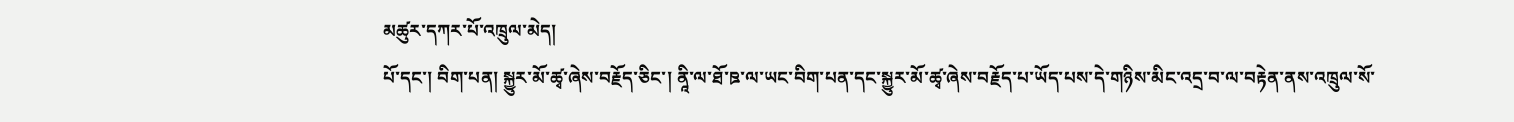མཚུར་དཀར་པོ་འཁྲུལ་མེད།
པོ་དང་། བིག་པན། སྐྱུར་མོ་ཚྭ་ཞེས་བརྗོད་ཅིང་། ནཱི་ལ་ཐོ་ཋ་ལ་ཡང་བིག་པན་དང་སྐྱུར་མོ་ཚྭ་ཞེས་བརྗོད་པ་ཡོད་པས་དེ་གཉིས་མིང་འདྲ་བ་ལ་བརྟེན་ནས་འཁྲུལ་སོ་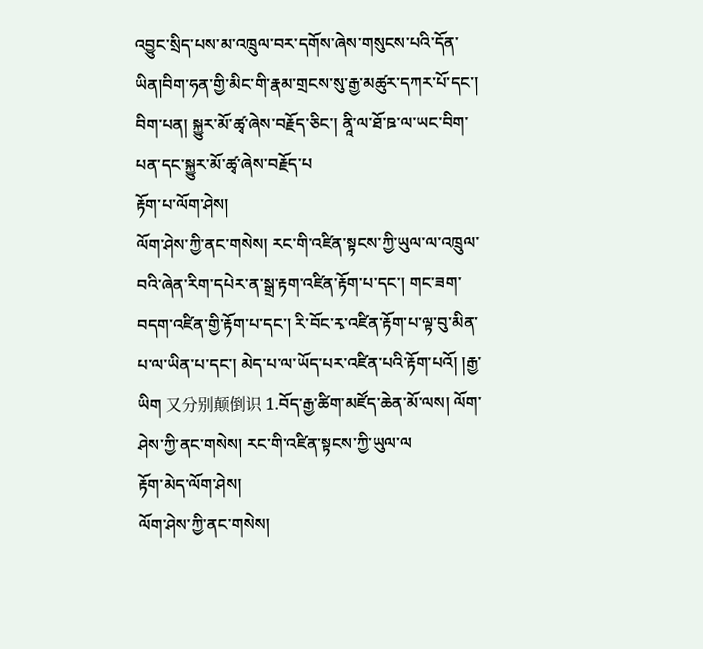འབྱུང་སྲིད་པས་མ་འཁྲུལ་བར་དགོས་ཞེས་གསུངས་པའི་དོན་ཡིན།བིག་ཧན་གྱི་མིང་གི་རྣམ་གྲངས་སུ་རྒྱ་མཚུར་དཀར་པོ་དང་། བིག་པན། སྐྱུར་མོ་ཚྭ་ཞེས་བརྗོད་ཅིང་། ནཱི་ལ་ཐོ་ཋ་ལ་ཡང་བིག་པན་དང་སྐྱུར་མོ་ཚྭ་ཞེས་བརྗོད་པ
རྟོག་པ་ལོག་ཤེས།
ལོག་ཤེས་ཀྱི་ནང་གསེས། རང་གི་འཛིན་སྟངས་ཀྱི་ཡུལ་ལ་འཁྲུལ་བའི་ཞེན་རིག་དཔེར་ན་སྒྲ་རྟག་འཛིན་རྟོག་པ་དང་། གང་ཟག་བདག་འཛིན་གྱི་རྟོག་པ་དང་། རི་བོང་རྭ་འཛིན་རྟོག་པ་ལྟ་བུ་མིན་པ་ལ་ཡིན་པ་དང་། མེད་པ་ལ་ཡོད་པར་འཛིན་པའི་རྟོག་པའོ། །རྒྱ་ཡིག 又分别颠倒识 1.བོད་རྒྱ་ཚིག་མཛོད་ཆེན་མོ་ལས། ལོག་ཤེས་ཀྱི་ནང་གསེས། རང་གི་འཛིན་སྟངས་ཀྱི་ཡུལ་ལ
རྟོག་མེད་ལོག་ཤེས།
ལོག་ཤེས་ཀྱི་ནང་གསེས།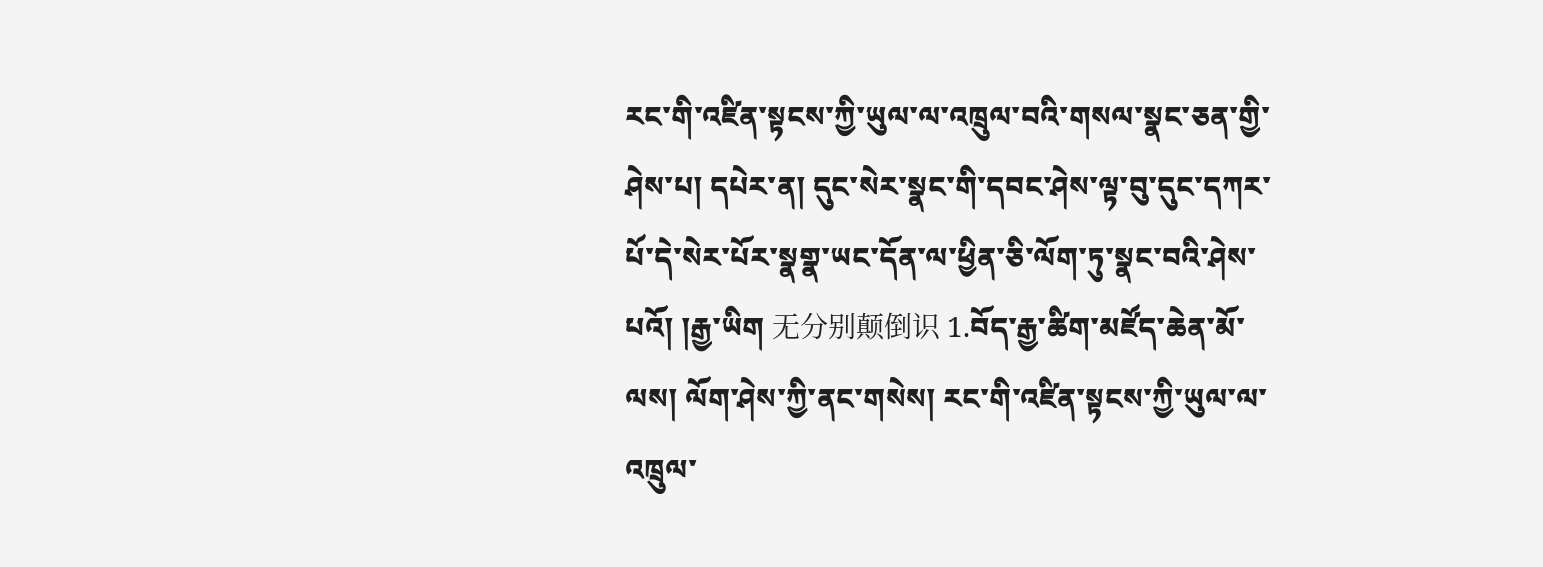རང་གི་འཛིན་སྟངས་ཀྱི་ཡུལ་ལ་འཁྲུལ་བའི་གསལ་སྣང་ཅན་གྱི་ཤེས་པ། དཔེར་ན། དུང་སེར་སྣང་གི་དབང་ཤེས་ལྟ་བུ་དུང་དཀར་པོ་དེ་སེར་པོར་སྣགྣ་ཡང་དོན་ལ་ཕྱིན་ཅི་ལོག་ཏུ་སྣང་བའི་ཤེས་པའོ། །རྒྱ་ཡིག 无分别颠倒识 1.བོད་རྒྱ་ཚིག་མཛོད་ཆེན་མོ་ལས། ལོག་ཤེས་ཀྱི་ནང་གསེས། རང་གི་འཛིན་སྟངས་ཀྱི་ཡུལ་ལ་འཁྲུལ་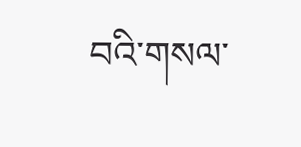བའི་གསལ་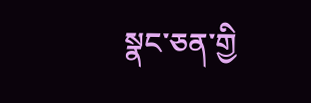སྣང་ཅན་གྱི